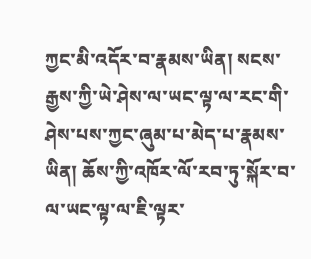ཀྱང་མི་འདོར་བ་རྣམས་ཡིན། སངས་རྒྱས་ཀྱི་ཡེ་ཤེས་ལ་ཡང་ལྟ་ལ་རང་གི་ཤེས་པས་ཀྱང་ཞུམ་པ་མེད་པ་རྣམས་ཡིན། ཆོས་ཀྱི་འཁོར་ལོ་རབ་ཏུ་སྐོར་བ་ལ་ཡང་ལྟ་ལ་ཇི་ལྟར་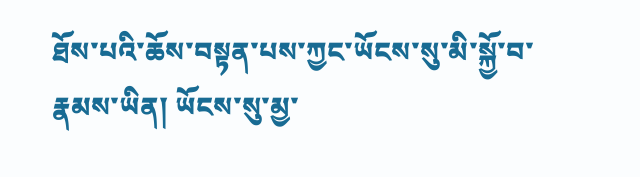ཐོས་པའི་ཆོས་བསྟན་པས་ཀྱང་ཡོངས་སུ་མི་སྐྱོ་བ་རྣམས་ཡིན། ཡོངས་སུ་མྱ་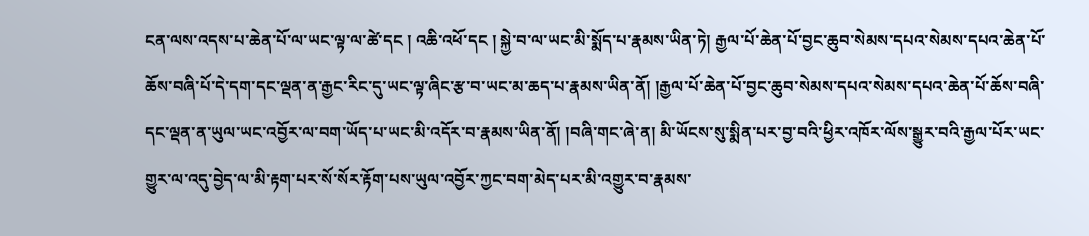ངན་ལས་འདས་པ་ཆེན་པོ་ལ་ཡང་ལྟ་ལ་ཚེ་དང ། འཆི་འཕོ་དང ། སྐྱེ་བ་ལ་ཡང་མི་སྨོད་པ་རྣམས་ཡིན་ཏེ། རྒྱལ་པོ་ཆེན་པོ་བྱང་ཆུབ་སེམས་དཔའ་སེམས་དཔའ་ཆེན་པོ་ཆོས་བཞི་པོ་དེ་དག་དང་ལྡན་ན་རྒྱང་རིང་དུ་ཡང་ལྟ་ཞིང་རྩ་བ་ཡང་མ་ཆད་པ་རྣམས་ཡིན་ནོ། །རྒྱལ་པོ་ཆེན་པོ་བྱང་ཆུབ་སེམས་དཔའ་སེམས་དཔའ་ཆེན་པོ་ཆོས་བཞི་དང་ལྡན་ན་ཡུལ་ཡང་འབྱོར་ལ་བག་ཡོད་པ་ཡང་མི་འདོར་བ་རྣམས་ཡིན་ནོ། །བཞི་གང་ཞེ་ན། མི་ཡོངས་སུ་སྨིན་པར་བྱ་བའི་ཕྱིར་འཁོར་ལོས་སྒྱུར་བའི་རྒྱལ་པོར་ཡང་གྱུར་ལ་འདུ་བྱེད་ལ་མི་རྟག་པར་སོ་སོར་རྟོག་པས་ཡུལ་འབྱོར་ཀྱང་བག་མེད་པར་མི་འགྱུར་བ་རྣམས་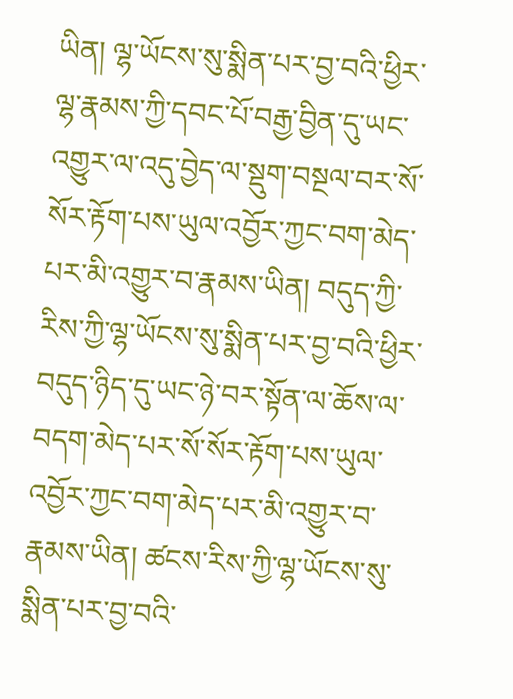ཡིན། ལྷ་ཡོངས་སུ་སྨིན་པར་བྱ་བའི་ཕྱིར་ལྷ་རྣམས་ཀྱི་དབང་པོ་བརྒྱ་བྱིན་དུ་ཡང་འགྱུར་ལ་འདུ་བྱེད་ལ་སྡུག་བསྔལ་བར་སོ་སོར་རྟོག་པས་ཡུལ་འབྱོར་ཀྱང་བག་མེད་པར་མི་འགྱུར་བ་རྣམས་ཡིན། བདུད་ཀྱི་རིས་ཀྱི་ལྷ་ཡོངས་སུ་སྨིན་པར་བྱ་བའི་ཕྱིར་བདུད་ཉིད་དུ་ཡང་ཉེ་བར་སྟོན་ལ་ཆོས་ལ་བདག་མེད་པར་སོ་སོར་རྟོག་པས་ཡུལ་འབྱོར་ཀྱང་བག་མེད་པར་མི་འགྱུར་བ་རྣམས་ཡིན། ཚངས་རིས་ཀྱི་ལྷ་ཡོངས་སུ་སྨིན་པར་བྱ་བའི་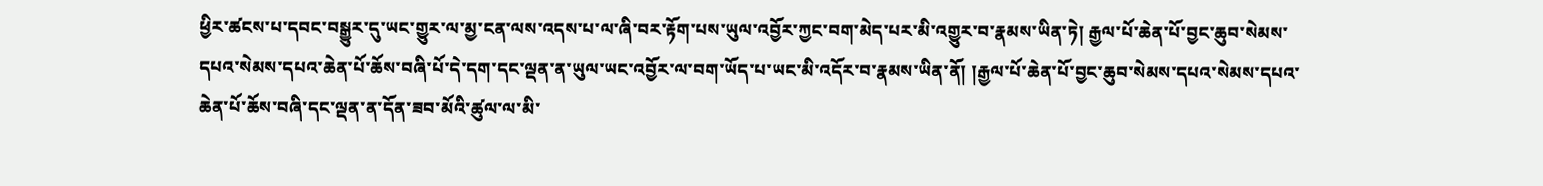ཕྱིར་ཚངས་པ་དབང་བསྒྱུར་དུ་ཡང་གྱུར་ལ་མྱ་ངན་ལས་འདས་པ་ལ་ཞི་བར་རྟོག་པས་ཡུལ་འབྱོར་ཀྱང་བག་མེད་པར་མི་འགྱུར་བ་རྣམས་ཡིན་ཏེ། རྒྱལ་པོ་ཆེན་པོ་བྱང་ཆུབ་སེམས་དཔའ་སེམས་དཔའ་ཆེན་པོ་ཆོས་བཞི་པོ་དེ་དག་དང་ལྡན་ན་ཡུལ་ཡང་འབྱོར་ལ་བག་ཡོད་པ་ཡང་མི་འདོར་བ་རྣམས་ཡིན་ནོ། །རྒྱལ་པོ་ཆེན་པོ་བྱང་ཆུབ་སེམས་དཔའ་སེམས་དཔའ་ཆེན་པོ་ཆོས་བཞི་དང་ལྡན་ན་དོན་ཟབ་མོའི་ཚུལ་ལ་མི་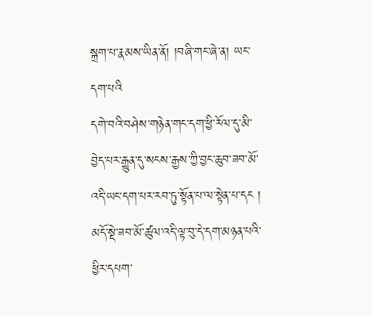སྐྲག་པ་རྣམས་ཡིན་ནོ། །བཞི་གང་ཞེ་ན། ཡང་དག་པའི
དགེ་བའི་བཤེས་གཉེན་གང་དག་ཕྱི་རོལ་དུ་མི་བྱེད་པར་རྒྱུན་དུ་སངས་རྒྱས་ཀྱི་བྱང་ཆུབ་ཟབ་མོ་འདི་ཡང་དག་པར་རབ་ཏུ་སྟོན་པ་ལ་སྟེན་པ་དང ། མདོ་སྡེ་ཟབ་མོ་ཚུལ་འདི་ལྟ་བུ་དེ་དག་མཉན་པའི་ཕྱིར་དཔག་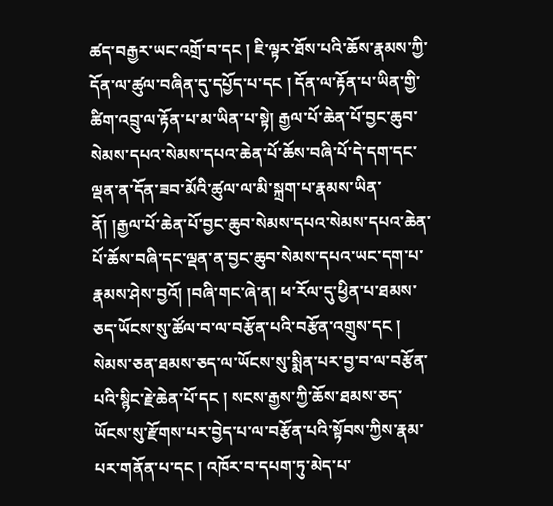ཚད་བརྒྱར་ཡང་འགྲོ་བ་དང ། ཇི་ལྟར་ཐོས་པའི་ཆོས་རྣམས་ཀྱི་དོན་ལ་ཚུལ་བཞིན་དུ་དཔྱོད་པ་དང ། དོན་ལ་རྟོན་པ་ཡིན་གྱི་ཚིག་འབྲུ་ལ་རྟོན་པ་མ་ཡིན་པ་སྟེ། རྒྱལ་པོ་ཆེན་པོ་བྱང་ཆུབ་སེམས་དཔའ་སེམས་དཔའ་ཆེན་པོ་ཆོས་བཞི་པོ་དེ་དག་དང་ལྡན་ན་དོན་ཟབ་མོའི་ཚུལ་ལ་མི་སྐྲག་པ་རྣམས་ཡིན་ནོ། །རྒྱལ་པོ་ཆེན་པོ་བྱང་ཆུབ་སེམས་དཔའ་སེམས་དཔའ་ཆེན་པོ་ཆོས་བཞི་དང་ལྡན་ན་བྱང་ཆུབ་སེམས་དཔའ་ཡང་དག་པ་རྣམས་ཤེས་བྱའོ། །བཞི་གང་ཞེ་ན། ཕ་རོལ་དུ་ཕྱིན་པ་ཐམས་ཅད་ཡོངས་སུ་ཚོལ་བ་ལ་བརྩོན་པའི་བརྩོན་འགྲུས་དང ། སེམས་ཅན་ཐམས་ཅད་ལ་ཡོངས་སུ་སྨིན་པར་བྱ་བ་ལ་བརྩོན་པའི་སྙིང་རྗེ་ཆེན་པོ་དང ། སངས་རྒྱས་ཀྱི་ཆོས་ཐམས་ཅད་ཡོངས་སུ་རྫོགས་པར་བྱེད་པ་ལ་བརྩོན་པའི་སྟོབས་ཀྱིས་རྣམ་པར་གནོན་པ་དང ། འཁོར་བ་དཔག་ཏུ་མེད་པ་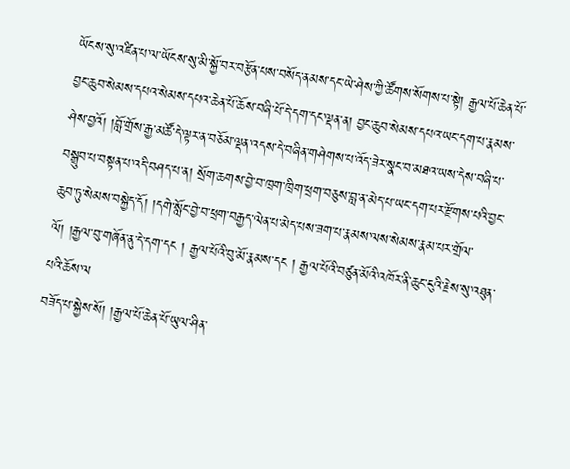ཡོངས་སུ་འཛིན་པ་ལ་ཡོངས་སུ་མི་སྐྱོ་བར་བརྩོན་པས་བསོད་ནམས་དང་ཡེ་ཤེས་ཀྱི་ཚོགས་སོགས་པ་སྟེ། རྒྱལ་པོ་ཆེན་པོ་བྱང་ཆུབ་སེམས་དཔའ་སེམས་དཔའ་ཆེན་པོ་ཆོས་བཞི་པོ་དེ་དག་དང་ལྡན་ན། བྱང་ཆུབ་སེམས་དཔའ་ཡང་དག་པ་རྣམས་ཤེས་བྱའོ། །བློ་གྲོས་རྒྱ་མཚོ་དེ་ལྟར་ན་བཅོམ་ལྡན་འདས་དེ་བཞིན་གཤེགས་པ་འོད་ཟེར་སྣང་བ་མཐའ་ཡས་དེས་བཞི་པ་བསྒྲུབ་པ་བསྟན་པ་འདི་བཤད་པ་ན། སྲོག་ཆགས་བྱེ་བ་ཁྲག་ཁྲིག་ཕྲག་བཅུས་བླ་ན་མེད་པ་ཡང་དག་པར་རྫོགས་པའི་བྱང་ཆུབ་ཏུ་སེམས་བསྐྱེད་དོ། །དགེ་སློང་བྱེ་བ་ཕྲག་བརྒྱད་ལེན་པ་མེད་པས་ཟག་པ་རྣམས་ལས་སེམས་རྣམ་པར་གྲོལ་ལོ། །རྒྱལ་བུ་གཞོན་ནུ་དེ་དག་དང ། རྒྱལ་པོའི་བུ་མོ་རྣམས་དང ། རྒྱལ་པོའི་བཙུན་མོའི་འཁོར་ནི་ཆུང་ངུའི་རྗེས་སུ་འཐུན་པའི་ཆོས་ལ
བཟོད་པ་སྐྱེས་སོ། །རྒྱལ་པོ་ཆེན་པོ་ཡུལ་ཤིན་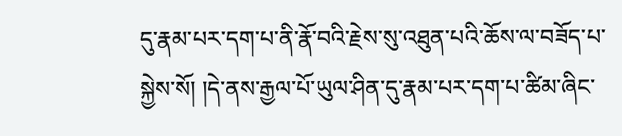དུ་རྣམ་པར་དག་པ་ནི་རྣོ་བའི་རྗེས་སུ་འཐུན་པའི་ཆོས་ལ་བཟོད་པ་སྐྱེས་སོ། །དེ་ནས་རྒྱལ་པོ་ཡུལ་ཤིན་དུ་རྣམ་པར་དག་པ་ཚིམ་ཞིང་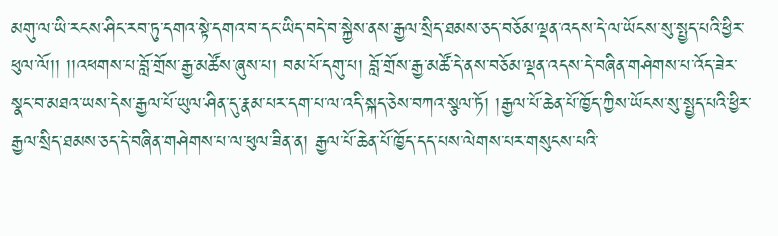མགུ་ལ་ཡི་རངས་ཤིང་རབ་ཏུ་དགའ་སྟེ་དགའ་བ་དང་ཡིད་བདེ་བ་སྐྱེས་ནས་རྒྱལ་སྲིད་ཐམས་ཅད་བཅོམ་ལྡན་འདས་དེ་ལ་ཡོངས་སུ་སྤྱད་པའི་ཕྱིར་ཕུལ་ལོ།། །།འཕགས་པ་བློ་གྲོས་རྒྱ་མཚོས་ཞུས་པ། བམ་པོ་དགུ་པ། བློ་གྲོས་རྒྱ་མཚོ་དེ་ནས་བཅོམ་ལྡན་འདས་དེ་བཞིན་གཤེགས་པ་འོད་ཟེར་སྣང་བ་མཐའ་ཡས་དེས་རྒྱལ་པོ་ཡུལ་ཤིན་དུ་རྣམ་པར་དག་པ་ལ་འདི་སྐད་ཅེས་བཀའ་སྩལ་ཏོ། །རྒྱལ་པོ་ཆེན་པོ་ཁྱོད་ཀྱིས་ཡོངས་སུ་སྤྱད་པའི་ཕྱིར་རྒྱལ་སྲིད་ཐམས་ཅད་དེ་བཞིན་གཤེགས་པ་ལ་ཕུལ་ཟིན་ན། རྒྱལ་པོ་ཆེན་པོ་ཁྱོད་དད་པས་ལེགས་པར་གསུངས་པའི་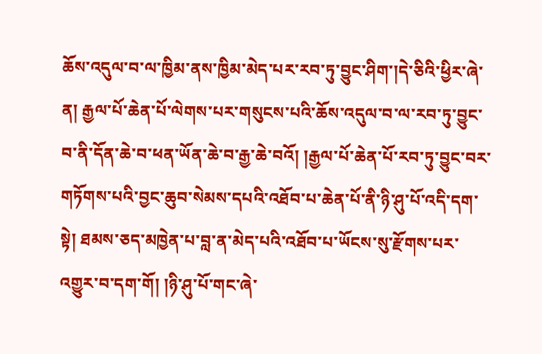ཆོས་འདུལ་བ་ལ་ཁྱིམ་ནས་ཁྱིམ་མེད་པར་རབ་ཏུ་བྱུང་ཤིག་།དེ་ཅིའི་ཕྱིར་ཞེ་ན། རྒྱལ་པོ་ཆེན་པོ་ལེགས་པར་གསུངས་པའི་ཆོས་འདུལ་བ་ལ་རབ་ཏུ་བྱུང་བ་ནི་དོན་ཆེ་བ་ཕན་ཡོན་ཆེ་བ་རྒྱ་ཆེ་བའོ། །རྒྱལ་པོ་ཆེན་པོ་རབ་ཏུ་བྱུང་བར་གཏོགས་པའི་བྱང་ཆུབ་སེམས་དཔའི་འཐོབ་པ་ཆེན་པོ་ནི་ཉི་ཤུ་པོ་འདི་དག་སྟེ། ཐམས་ཅད་མཁྱེན་པ་བླ་ན་མེད་པའི་འཐོབ་པ་ཡོངས་སུ་རྫོགས་པར་འགྱུར་བ་དག་གོ། །ཉི་ཤུ་པོ་གང་ཞེ་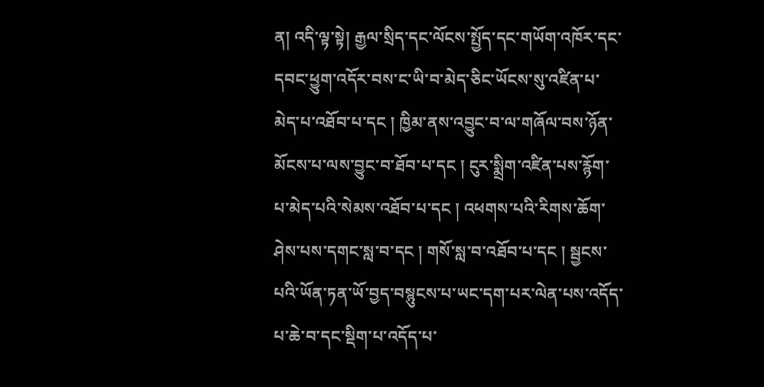ན། འདི་ལྟ་སྟེ། རྒྱལ་སྲིད་དང་ལོངས་སྤྱོད་དང་གཡོག་འཁོར་དང་དབང་ཕྱུག་འདོར་བས་ང་ཡི་བ་མེད་ཅིང་ཡོངས་སུ་འཛིན་པ་མེད་པ་འཐོབ་པ་དང ། ཁྱིམ་ནས་འབྱུང་བ་ལ་གཞོལ་བས་ཉོན་མོངས་པ་ལས་བྱུང་བ་ཐོབ་པ་དང ། ངུར་སྨྲིག་འཛིན་པས་རྙོག་པ་མེད་པའི་སེམས་འཐོབ་པ་དང ། འཕགས་པའི་རིགས་ཆོག་ཤེས་པས་དགང་སླ་བ་དང ། གསོ་སླ་བ་འཐོབ་པ་དང ། སྦྱངས་པའི་ཡོན་ཏན་ཡོ་བྱད་བསྙུངས་པ་ཡང་དག་པར་ལེན་པས་འདོད་པ་ཆེ་བ་དང་སྡིག་པ་འདོད་པ་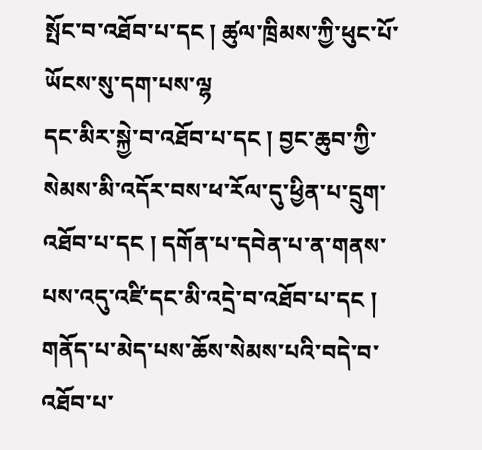སྤོང་བ་འཐོབ་པ་དང ། ཚུལ་ཁྲིམས་ཀྱི་ཕུང་པོ་ཡོངས་སུ་དག་པས་ལྷ
དང་མིར་སྐྱེ་བ་འཐོབ་པ་དང ། བྱང་ཆུབ་ཀྱི་སེམས་མི་འདོར་བས་ཕ་རོལ་དུ་ཕྱིན་པ་དྲུག་འཐོབ་པ་དང ། དགོན་པ་དབེན་པ་ན་གནས་པས་འདུ་འཛི་དང་མི་འདྲེ་བ་འཐོབ་པ་དང ། གནོད་པ་མེད་པས་ཆོས་སེམས་པའི་བདེ་བ་འཐོབ་པ་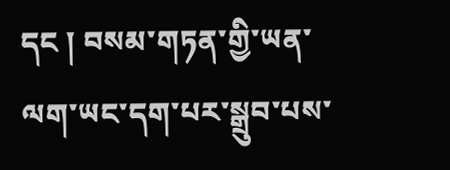དང ། བསམ་གཏན་གྱི་ཡན་ལག་ཡང་དག་པར་སྒྲུབ་པས་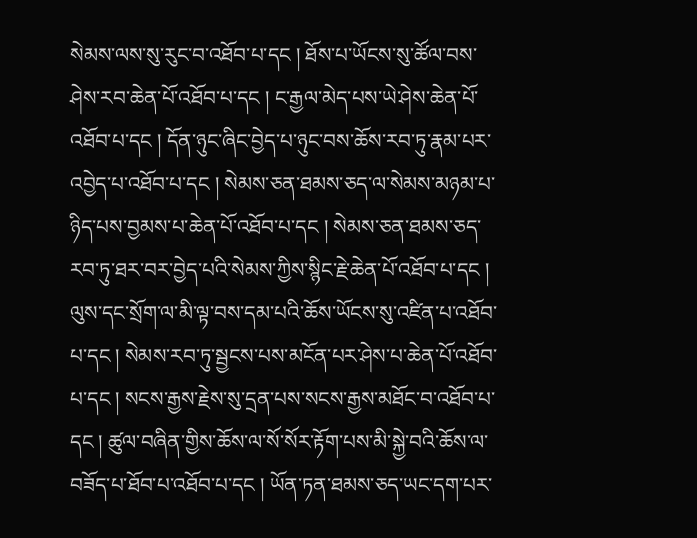སེམས་ལས་སུ་རུང་བ་འཐོབ་པ་དང ། ཐོས་པ་ཡོངས་སུ་ཚོལ་བས་ཤེས་རབ་ཆེན་པོ་འཐོབ་པ་དང ། ང་རྒྱལ་མེད་པས་ཡེ་ཤེས་ཆེན་པོ་འཐོབ་པ་དང ། དོན་ཉུང་ཞིང་བྱེད་པ་ཉུང་བས་ཆོས་རབ་ཏུ་རྣམ་པར་འབྱེད་པ་འཐོབ་པ་དང ། སེམས་ཅན་ཐམས་ཅད་ལ་སེམས་མཉམ་པ་ཉིད་པས་བྱམས་པ་ཆེན་པོ་འཐོབ་པ་དང ། སེམས་ཅན་ཐམས་ཅད་རབ་ཏུ་ཐར་བར་བྱེད་པའི་སེམས་ཀྱིས་སྙིང་རྗེ་ཆེན་པོ་འཐོབ་པ་དང ། ལུས་དང་སྲོག་ལ་མི་ལྟ་བས་དམ་པའི་ཆོས་ཡོངས་སུ་འཛིན་པ་འཐོབ་པ་དང ། སེམས་རབ་ཏུ་སྦྱངས་པས་མངོན་པར་ཤེས་པ་ཆེན་པོ་འཐོབ་པ་དང ། སངས་རྒྱས་རྗེས་སུ་དྲན་པས་སངས་རྒྱས་མཐོང་བ་འཐོབ་པ་དང ། ཚུལ་བཞིན་གྱིས་ཆོས་ལ་སོ་སོར་རྟོག་པས་མི་སྐྱེ་བའི་ཆོས་ལ་བཟོད་པ་ཐོབ་པ་འཐོབ་པ་དང ། ཡོན་ཏན་ཐམས་ཅད་ཡང་དག་པར་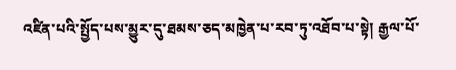འཛིན་པའི་སྤྱོད་པས་མྱུར་དུ་ཐམས་ཅད་མཁྱེན་པ་རབ་ཏུ་འཐོབ་པ་སྟེ། རྒྱལ་པོ་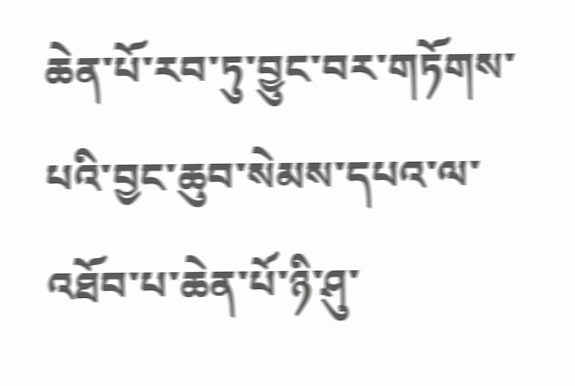ཆེན་པོ་རབ་ཏུ་བྱུང་བར་གཏོགས་པའི་བྱང་ཆུབ་སེམས་དཔའ་ལ་འཐོབ་པ་ཆེན་པོ་ཉི་ཤུ་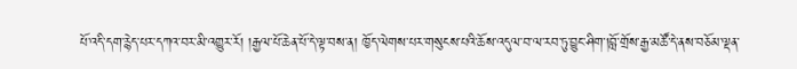པོ་འདི་དག་རྙེད་པར་དཀའ་བར་མི་འགྱུར་རོ། །རྒྱལ་པོ་ཆེན་པོ་དེ་ལྟ་བས་ན། ཁྱོད་ལེགས་པར་གསུངས་པའི་ཆོས་འདུལ་བ་ལ་རབ་ཏུ་བྱུང་ཤིག་།བློ་གྲོས་རྒྱ་མཚོ་དེ་ནས་བཅོམ་ལྡན་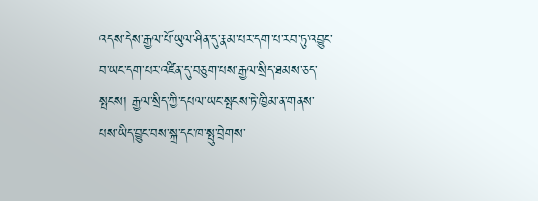འདས་དེས་རྒྱལ་པོ་ཡུལ་ཤིན་དུ་རྣམ་པར་དག་པ་རབ་ཏུ་འབྱུང་བ་ཡང་དག་པར་འཛིན་དུ་བཅུག་པས་རྒྱལ་སྲིད་ཐམས་ཅད་སྤངས། རྒྱལ་སྲིད་ཀྱི་དཔལ་ཡང་སྤངས་ཏེ་ཁྱིམ་ན་གནས་པས་ཡིད་བྱུང་བས་སྐྲ་དང་ཁ་སྤུ་བྲེགས་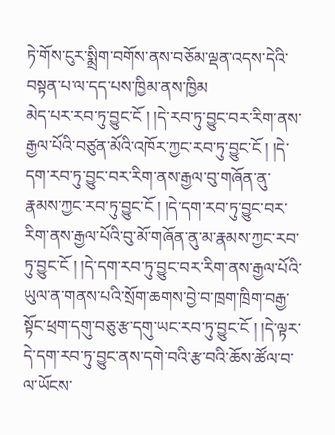ཏེ་གོས་ངུར་སྨྲིག་བགོས་ནས་བཅོམ་ལྡན་འདས་དེའི་བསྟན་པ་ལ་དད་པས་ཁྱིམ་ནས་ཁྱིམ
མེད་པར་རབ་ཏུ་བྱུང་ངོ ། །དེ་རབ་ཏུ་བྱུང་བར་རིག་ནས་རྒྱལ་པོའི་བཙུན་མོའི་འཁོར་ཀྱང་རབ་ཏུ་བྱུང་ངོ ། །དེ་དག་རབ་ཏུ་བྱུང་བར་རིག་ནས་རྒྱལ་བུ་གཞོན་ནུ་རྣམས་ཀྱང་རབ་ཏུ་བྱུང་ངོ ། །དེ་དག་རབ་ཏུ་བྱུང་བར་རིག་ནས་རྒྱལ་པོའི་བུ་མོ་གཞོན་ནུ་མ་རྣམས་ཀྱང་རབ་ཏུ་བྱུང་ངོ ། །དེ་དག་རབ་ཏུ་བྱུང་བར་རིག་ནས་རྒྱལ་པོའི་ཡུལ་ན་གནས་པའི་སྲོག་ཆགས་བྱེ་བ་ཁྲག་ཁྲིག་བརྒྱ་སྟོང་ཕྲག་དགུ་བཅུ་རྩ་དགུ་ཡང་རབ་ཏུ་བྱུང་ངོ ། །དེ་ལྟར་དེ་དག་རབ་ཏུ་བྱུང་ནས་དགེ་བའི་རྩ་བའི་ཆོས་ཚོལ་བ་ལ་ཡོངས་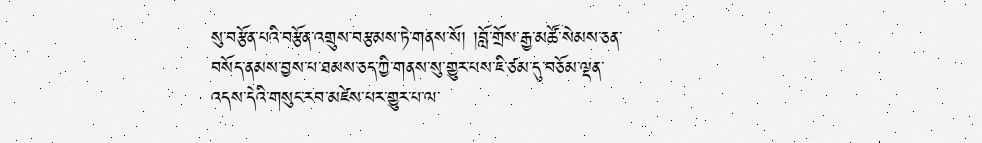སུ་བརྩོན་པའི་བརྩོན་འགྲུས་བརྩམས་ཏེ་གནས་སོ། །བློ་གྲོས་རྒྱ་མཚོ་སེམས་ཅན་བསོད་ནམས་བྱས་པ་ཐམས་ཅད་ཀྱི་གནས་སུ་གྱུར་པས་ཇི་ཙམ་དུ་བཅོམ་ལྡན་འདས་དེའི་གསུང་རབ་མཛེས་པར་གྱུར་པ་ལ་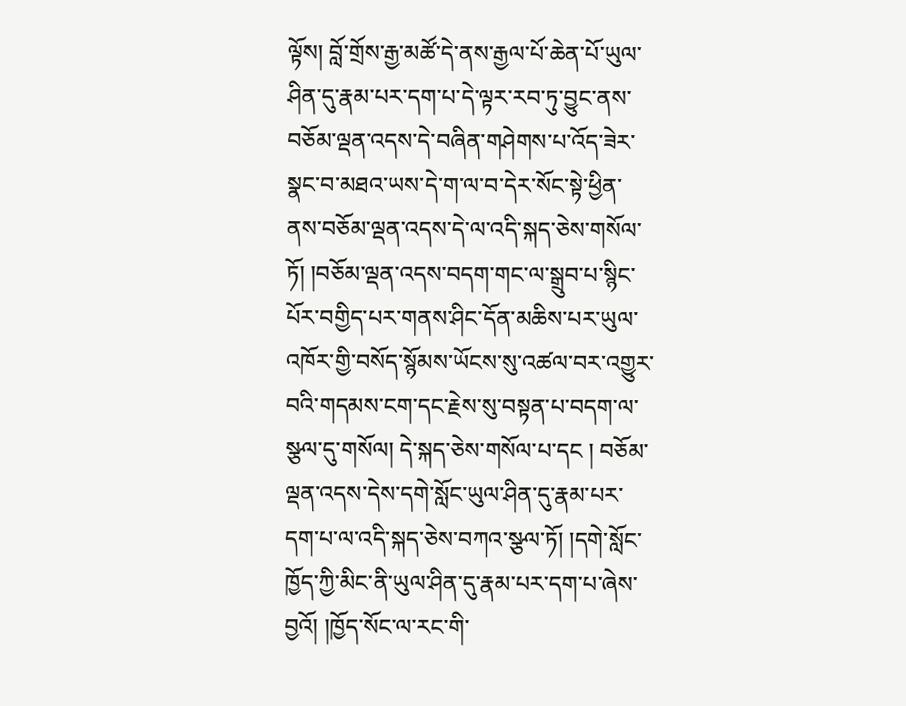ལྟོས། བློ་གྲོས་རྒྱ་མཚོ་དེ་ནས་རྒྱལ་པོ་ཆེན་པོ་ཡུལ་ཤིན་དུ་རྣམ་པར་དག་པ་དེ་ལྟར་རབ་ཏུ་བྱུང་ནས་བཅོམ་ལྡན་འདས་དེ་བཞིན་གཤེགས་པ་འོད་ཟེར་སྣང་བ་མཐའ་ཡས་དེ་ག་ལ་བ་དེར་སོང་སྟེ་ཕྱིན་ནས་བཅོམ་ལྡན་འདས་དེ་ལ་འདི་སྐད་ཅེས་གསོལ་ཏོ། །བཅོམ་ལྡན་འདས་བདག་གང་ལ་སྒྲུབ་པ་སྙིང་པོར་བགྱིད་པར་གནས་ཤིང་དོན་མཆིས་པར་ཡུལ་འཁོར་གྱི་བསོད་སྙོམས་ཡོངས་སུ་འཚལ་བར་འགྱུར་བའི་གདམས་ངག་དང་རྗེས་སུ་བསྟན་པ་བདག་ལ་སྩལ་དུ་གསོལ། དེ་སྐད་ཅེས་གསོལ་པ་དང ། བཅོམ་ལྡན་འདས་དེས་དགེ་སློང་ཡུལ་ཤིན་དུ་རྣམ་པར་དག་པ་ལ་འདི་སྐད་ཅེས་བཀའ་སྩལ་ཏོ། །དགེ་སློང་ཁྱོད་ཀྱི་མིང་ནི་ཡུལ་ཤིན་དུ་རྣམ་པར་དག་པ་ཞེས་བྱའོ། །ཁྱོད་སོང་ལ་རང་གི་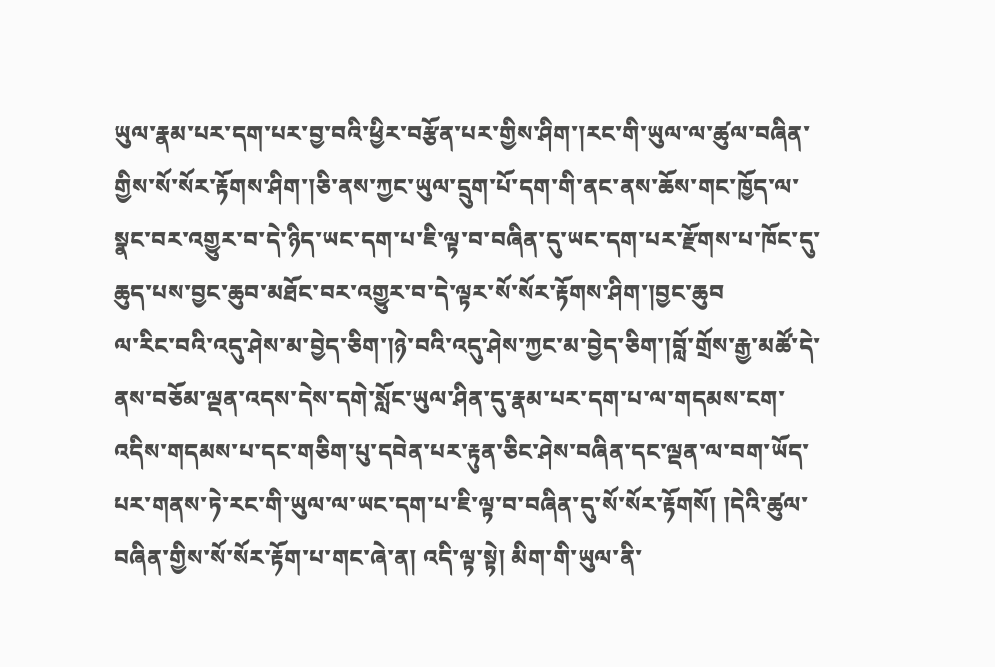ཡུལ་རྣམ་པར་དག་པར་བྱ་བའི་ཕྱིར་བརྩོན་པར་གྱིས་ཤིག་།རང་གི་ཡུལ་ལ་ཚུལ་བཞིན་གྱིས་སོ་སོར་རྟོགས་ཤིག་།ཅི་ནས་ཀྱང་ཡུལ་དྲུག་པོ་དག་གི་ནང་ནས་ཆོས་གང་ཁྱོད་ལ་སྣང་བར་འགྱུར་བ་དེ་ཉིད་ཡང་དག་པ་ཇི་ལྟ་བ་བཞིན་དུ་ཡང་དག་པར་རྫོགས་པ་ཁོང་དུ་ཆུད་པས་བྱང་ཆུབ་མཐོང་བར་འགྱུར་བ་དེ་ལྟར་སོ་སོར་རྟོགས་ཤིག་།བྱང་ཆུབ
ལ་རིང་བའི་འདུ་ཤེས་མ་བྱེད་ཅིག་།ཉེ་བའི་འདུ་ཤེས་ཀྱང་མ་བྱེད་ཅིག་།བློ་གྲོས་རྒྱ་མཚོ་དེ་ནས་བཅོམ་ལྡན་འདས་དེས་དགེ་སློང་ཡུལ་ཤིན་དུ་རྣམ་པར་དག་པ་ལ་གདམས་ངག་འདིས་གདམས་པ་དང་གཅིག་པུ་དབེན་པར་རྟུན་ཅིང་ཤེས་བཞིན་དང་ལྡན་ལ་བག་ཡོད་པར་གནས་ཏེ་རང་གི་ཡུལ་ལ་ཡང་དག་པ་ཇི་ལྟ་བ་བཞིན་དུ་སོ་སོར་རྟོགསོ། །དེའི་ཚུལ་བཞིན་གྱིས་སོ་སོར་རྟོག་པ་གང་ཞེ་ན། འདི་ལྟ་སྟེ། མིག་གི་ཡུལ་ནི་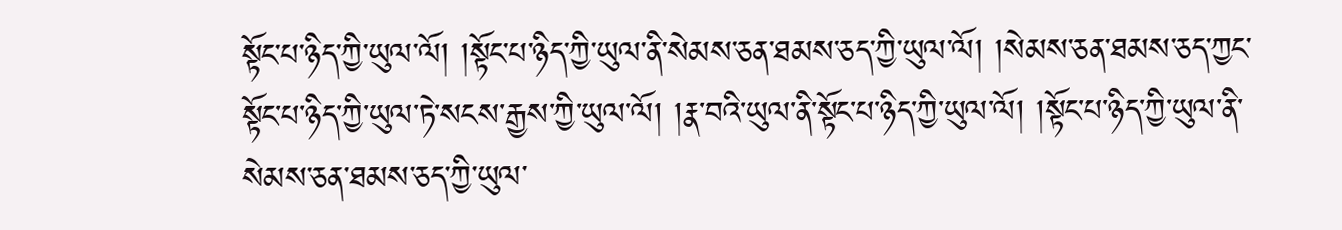སྟོང་པ་ཉིད་ཀྱི་ཡུལ་ལོ། །སྟོང་པ་ཉིད་ཀྱི་ཡུལ་ནི་སེམས་ཅན་ཐམས་ཅད་ཀྱི་ཡུལ་ལོ། །སེམས་ཅན་ཐམས་ཅད་ཀྱང་སྟོང་པ་ཉིད་ཀྱི་ཡུལ་ཏེ་སངས་རྒྱས་ཀྱི་ཡུལ་ལོ། །རྣ་བའི་ཡུལ་ནི་སྟོང་པ་ཉིད་ཀྱི་ཡུལ་ལོ། །སྟོང་པ་ཉིད་ཀྱི་ཡུལ་ནི་སེམས་ཅན་ཐམས་ཅད་ཀྱི་ཡུལ་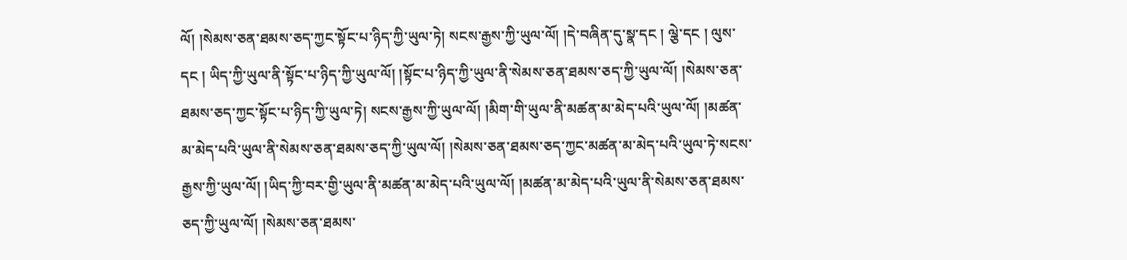ལོ། །སེམས་ཅན་ཐམས་ཅད་ཀྱང་སྟོང་པ་ཉིད་ཀྱི་ཡུལ་ཏེ། སངས་རྒྱས་ཀྱི་ཡུལ་ལོ། །དེ་བཞིན་དུ་སྣ་དང ། ལྕེ་དང ། ལུས་དང ། ཡིད་ཀྱི་ཡུལ་ནི་སྟོང་པ་ཉིད་ཀྱི་ཡུལ་ལོ། །སྟོང་པ་ཉིད་ཀྱི་ཡུལ་ནི་སེམས་ཅན་ཐམས་ཅད་ཀྱི་ཡུལ་ལོ། །སེམས་ཅན་ཐམས་ཅད་ཀྱང་སྟོང་པ་ཉིད་ཀྱི་ཡུལ་ཏེ། སངས་རྒྱས་ཀྱི་ཡུལ་ལོ། །མིག་གི་ཡུལ་ནི་མཚན་མ་མེད་པའི་ཡུལ་ལོ། །མཚན་མ་མེད་པའི་ཡུལ་ནི་སེམས་ཅན་ཐམས་ཅད་ཀྱི་ཡུལ་ལོ། །སེམས་ཅན་ཐམས་ཅད་ཀྱང་མཚན་མ་མེད་པའི་ཡུལ་ཏེ་སངས་རྒྱས་ཀྱི་ཡུལ་ལོ། །ཡིད་ཀྱི་བར་གྱི་ཡུལ་ནི་མཚན་མ་མེད་པའི་ཡུལ་ལོ། །མཚན་མ་མེད་པའི་ཡུལ་ནི་སེམས་ཅན་ཐམས་ཅད་ཀྱི་ཡུལ་ལོ། །སེམས་ཅན་ཐམས་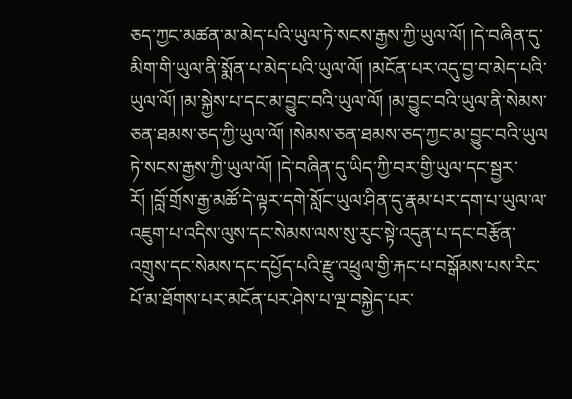ཅད་ཀྱང་མཚན་མ་མེད་པའི་ཡུལ་ཏེ་སངས་རྒྱས་ཀྱི་ཡུལ་ལོ། །དེ་བཞིན་དུ་མིག་གི་ཡུལ་ནི་སྨོན་པ་མེད་པའི་ཡུལ་ལོ། །མངོན་པར་འདུ་བྱ་བ་མེད་པའི་ཡུལ་ལོ། །མ་སྐྱེས་པ་དང་མ་བྱུང་བའི་ཡུལ་ལོ། །མ་བྱུང་བའི་ཡུལ་ནི་སེམས་ཅན་ཐམས་ཅད་ཀྱི་ཡུལ་ལོ། །སེམས་ཅན་ཐམས་ཅད་ཀྱང་མ་བྱུང་བའི་ཡུལ
ཏེ་སངས་རྒྱས་ཀྱི་ཡུལ་ལོ། །དེ་བཞིན་དུ་ཡིད་ཀྱི་བར་གྱི་ཡུལ་དང་སྦྱར་རོ། །བློ་གྲོས་རྒྱ་མཚོ་དེ་ལྟར་དགེ་སློང་ཡུལ་ཤིན་དུ་རྣམ་པར་དག་པ་ཡུལ་ལ་འཇུག་པ་འདིས་ལུས་དང་སེམས་ལས་སུ་རུང་སྟེ་འདུན་པ་དང་བརྩོན་འགྲུས་དང་སེམས་དང་དཔྱོད་པའི་རྫུ་འཕྲུལ་གྱི་རྐང་པ་བསྒོམས་པས་རིང་པོ་མ་ཐོགས་པར་མངོན་པར་ཤེས་པ་ལྔ་བསྐྱེད་པར་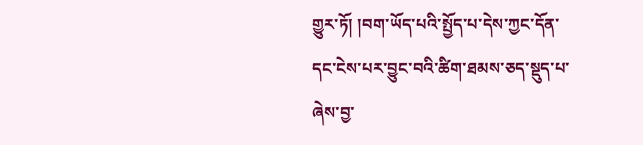གྱུར་ཏོ། །བག་ཡོད་པའི་སྤྱོད་པ་དེས་ཀྱང་དོན་དང་ངེས་པར་བྱུང་བའི་ཚིག་ཐམས་ཅད་སྡུད་པ་ཞེས་བྱ་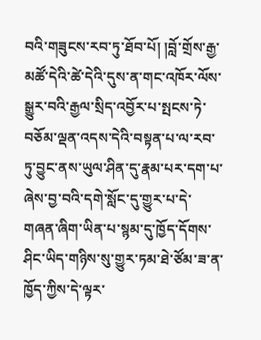བའི་གཟུངས་རབ་ཏུ་ཐོབ་པོ། །བློ་གྲོས་རྒྱ་མཚོ་དེའི་ཚེ་དེའི་དུས་ན་གང་འཁོར་ལོས་སྒྱུར་བའི་རྒྱལ་སྲིད་འབྱོར་པ་སྤངས་ཏེ་བཅོམ་ལྡན་འདས་དེའི་བསྟན་པ་ལ་རབ་ཏུ་བྱུང་ནས་ཡུལ་ཤིན་དུ་རྣམ་པར་དག་པ་ཞེས་བྱ་བའི་དགེ་སློང་དུ་གྱུར་པ་དེ་གཞན་ཞིག་ཡིན་པ་སྙམ་དུ་ཁྱོད་དོགས་ཤིང་ཡིད་གཉིས་སུ་གྱུར་ཏམ་ཐེ་ཙོམ་ཟ་ན་ཁྱོད་ཀྱིས་དེ་ལྟར་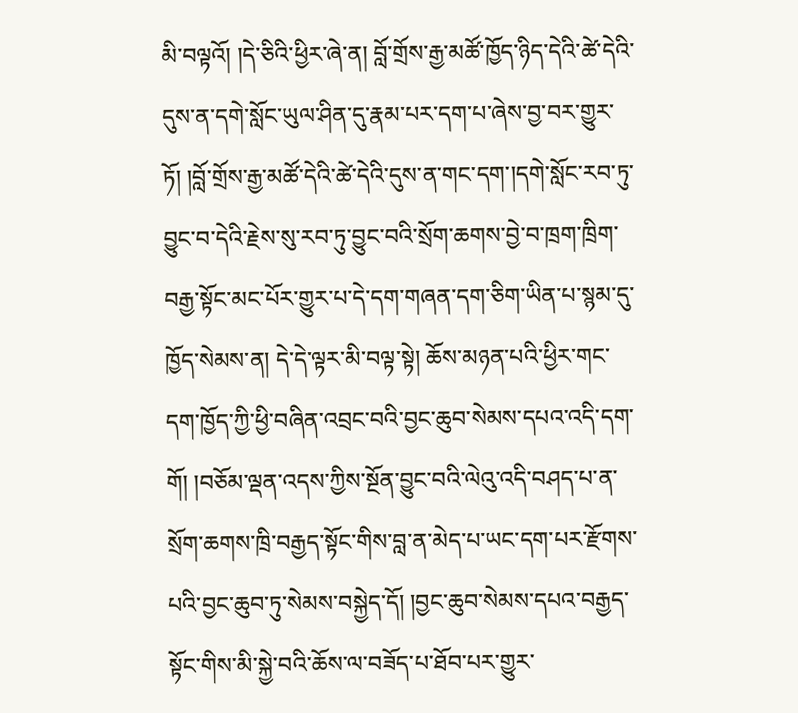མི་བལྟའོ། །དེ་ཅིའི་ཕྱིར་ཞེ་ན། བློ་གྲོས་རྒྱ་མཚོ་ཁྱོད་ཉིད་དེའི་ཚེ་དེའི་དུས་ན་དགེ་སློང་ཡུལ་ཤིན་དུ་རྣམ་པར་དག་པ་ཞེས་བྱ་བར་གྱུར་ཏོ། །བློ་གྲོས་རྒྱ་མཚོ་དེའི་ཚེ་དེའི་དུས་ན་གང་དག་།དགེ་སློང་རབ་ཏུ་བྱུང་བ་དེའི་རྗེས་སུ་རབ་ཏུ་བྱུང་བའི་སྲོག་ཆགས་བྱེ་བ་ཁྲག་ཁྲིག་བརྒྱ་སྟོང་མང་པོར་གྱུར་པ་དེ་དག་གཞན་དག་ཅིག་ཡིན་པ་སྙམ་དུ་ཁྱོད་སེམས་ན། དེ་དེ་ལྟར་མི་བལྟ་སྟེ། ཆོས་མཉན་པའི་ཕྱིར་གང་དག་ཁྱོད་ཀྱི་ཕྱི་བཞིན་འབྲང་བའི་བྱང་ཆུབ་སེམས་དཔའ་འདི་དག་གོ། །བཅོམ་ལྡན་འདས་ཀྱིས་སྔོན་བྱུང་བའི་ལེའུ་འདི་བཤད་པ་ན་སྲོག་ཆགས་ཁྲི་བརྒྱད་སྟོང་གིས་བླ་ན་མེད་པ་ཡང་དག་པར་རྫོགས་པའི་བྱང་ཆུབ་ཏུ་སེམས་བསྐྱེད་དོ། །བྱང་ཆུབ་སེམས་དཔའ་བརྒྱད་སྟོང་གིས་མི་སྐྱེ་བའི་ཆོས་ལ་བཟོད་པ་ཐོབ་པར་གྱུར་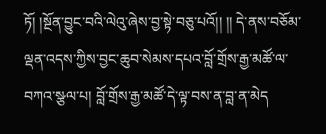ཏོ། །སྔོན་བྱུང་བའི་ལེའུ་ཞེས་བྱ་སྟེ་བཅུ་པའོ།། །། དེ་ནས་བཅོམ་ལྡན་འདས་ཀྱིས་བྱང་ཆུབ་སེམས་དཔའ་བློ་གྲོས་རྒྱ་མཚོ་ལ་བཀའ་སྩལ་པ། བློ་གྲོས་རྒྱ་མཚོ་དེ་ལྟ་བས་ན་བླ་ན་མེད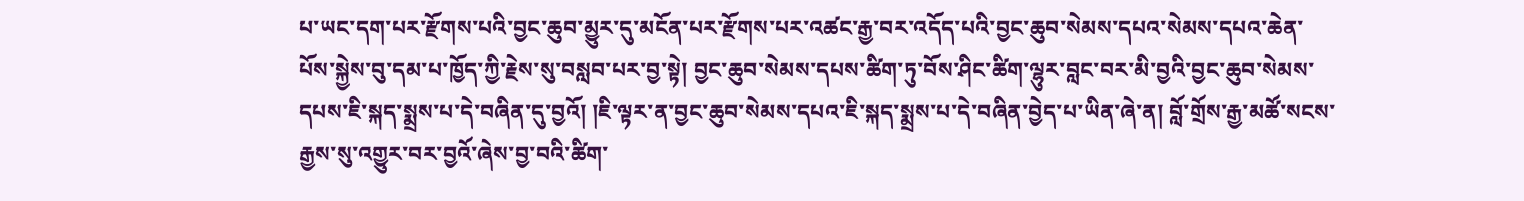པ་ཡང་དག་པར་རྫོགས་པའི་བྱང་ཆུབ་མྱུར་དུ་མངོན་པར་རྫོགས་པར་འཚང་རྒྱ་བར་འདོད་པའི་བྱང་ཆུབ་སེམས་དཔའ་སེམས་དཔའ་ཆེན་པོས་སྐྱེས་བུ་དམ་པ་ཁྱོད་ཀྱི་རྗེས་སུ་བསླབ་པར་བྱ་སྟེ། བྱང་ཆུབ་སེམས་དཔས་ཚིག་ཏུ་བོས་ཤིང་ཚིག་ལྷུར་བླང་བར་མི་བྱའི་བྱང་ཆུབ་སེམས་དཔས་ཇི་སྐད་སྨྲས་པ་དེ་བཞིན་དུ་བྱའོ། །ཇི་ལྟར་ན་བྱང་ཆུབ་སེམས་དཔའ་ཇི་སྐད་སྨྲས་པ་དེ་བཞིན་བྱེད་པ་ཡིན་ཞེ་ན། བློ་གྲོས་རྒྱ་མཚོ་སངས་རྒྱས་སུ་འགྱུར་བར་བྱའོ་ཞེས་བྱ་བའི་ཚིག་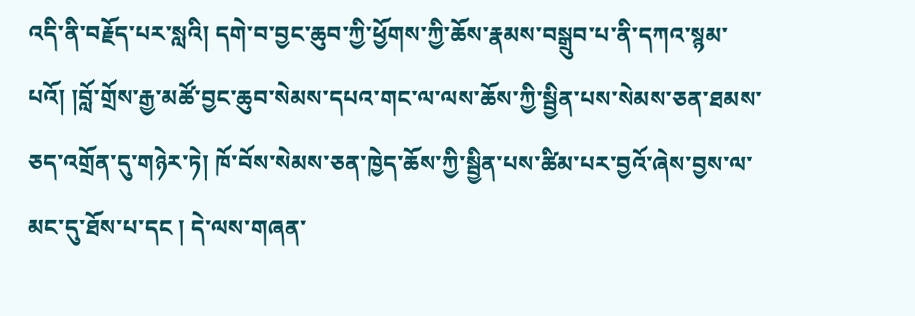འདི་ནི་བརྗོད་པར་སླའི། དགེ་བ་བྱང་ཆུབ་ཀྱི་ཕྱོགས་ཀྱི་ཆོས་རྣམས་བསྒྲུབ་པ་ནི་དཀའ་སྙམ་པའོ། །བློ་གྲོས་རྒྱ་མཚོ་བྱང་ཆུབ་སེམས་དཔའ་གང་ལ་ལས་ཆོས་ཀྱི་སྦྱིན་པས་སེམས་ཅན་ཐམས་ཅད་འགྲོན་དུ་གཉེར་ཏེ། ཁོ་བོས་སེམས་ཅན་ཁྱེད་ཆོས་ཀྱི་སྦྱིན་པས་ཚིམ་པར་བྱའོ་ཞེས་བྱས་ལ་མང་དུ་ཐོས་པ་དང ། དེ་ལས་གཞན་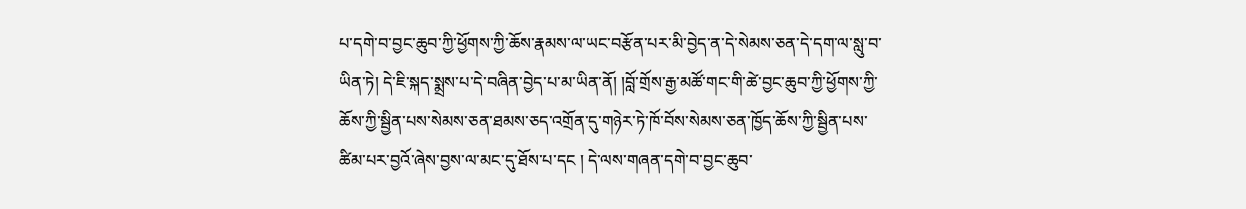པ་དགེ་བ་བྱང་ཆུབ་ཀྱི་ཕྱོགས་ཀྱི་ཆོས་རྣམས་ལ་ཡང་བརྩོན་པར་མི་བྱེད་ན་དེ་སེམས་ཅན་དེ་དག་ལ་སླུ་བ་ཡིན་ཏེ། དེ་ཇི་སྐད་སྨྲས་པ་དེ་བཞིན་བྱེད་པ་མ་ཡིན་ནོ། །བློ་གྲོས་རྒྱ་མཚོ་གང་གི་ཚེ་བྱང་ཆུབ་ཀྱི་ཕྱོགས་ཀྱི་ཆོས་ཀྱི་སྦྱིན་པས་སེམས་ཅན་ཐམས་ཅད་འགྲོན་དུ་གཉེར་ཏེ་ཁོ་བོས་སེམས་ཅན་ཁྱོད་ཆོས་ཀྱི་སྦྱིན་པས་ཚིམ་པར་བྱའོ་ཞེས་བྱས་ལ་མང་དུ་ཐོས་པ་དང ། དེ་ལས་གཞན་དགེ་བ་བྱང་ཆུབ་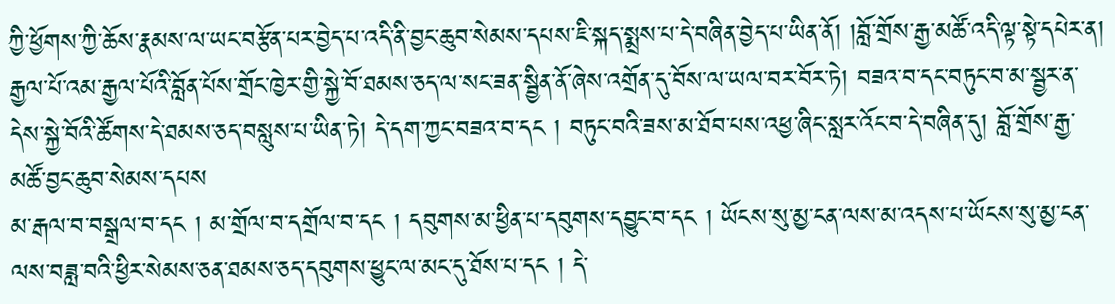ཀྱི་ཕྱོགས་ཀྱི་ཆོས་རྣམས་ལ་ཡང་བརྩོན་པར་བྱེད་པ་འདི་ནི་བྱང་ཆུབ་སེམས་དཔས་ཇི་སྐད་སྨྲས་པ་དེ་བཞིན་བྱེད་པ་ཡིན་ནོ། །བློ་གྲོས་རྒྱ་མཚོ་འདི་ལྟ་སྟེ་དཔེར་ན། རྒྱལ་པོ་འམ་རྒྱལ་པོའི་བློན་པོས་གྲོང་ཁྱེར་གྱི་སྐྱེ་བོ་ཐམས་ཅད་ལ་སང་ཟན་སྦྱིན་ནོ་ཞེས་འགྲོན་དུ་བོས་ལ་ཡལ་བར་བོར་ཏེ། བཟའ་བ་དང་བཏུང་བ་མ་སྦྱར་ན་དེས་སྐྱེ་བོའི་ཚོགས་དེ་ཐམས་ཅད་བསླུས་པ་ཡིན་ཏེ། དེ་དག་ཀྱང་བཟའ་བ་དང ། བཏུང་བའི་ཟས་མ་ཐོབ་པས་འཕྱ་ཞིང་སླར་འོང་བ་དེ་བཞིན་དུ། བློ་གྲོས་རྒྱ་མཚོ་བྱང་ཆུབ་སེམས་དཔས
མ་རྒལ་བ་བསྒྲལ་བ་དང ། མ་གྲོལ་བ་དགྲོལ་བ་དང ། དབུགས་མ་ཕྱིན་པ་དབུགས་དབྱུང་བ་དང ། ཡོངས་སུ་མྱ་ངན་ལས་མ་འདས་པ་ཡོངས་སུ་མྱ་ངན་ལས་བཟླ་བའི་ཕྱིར་སེམས་ཅན་ཐམས་ཅད་དབུགས་ཕྱུང་ལ་མང་དུ་ཐོས་པ་དང ། དེ་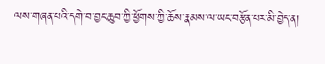ལས་གཞན་པའི་དགེ་བ་བྱང་ཆུབ་ཀྱི་ཕྱོགས་ཀྱི་ཆོས་རྣམས་ལ་ཡང་བརྩོན་པར་མི་བྱེད་ན།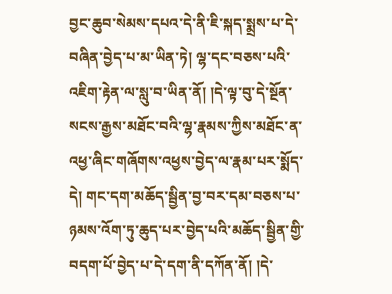བྱང་ཆུབ་སེམས་དཔའ་དེ་ནི་ཇི་སྐད་སྨྲས་པ་དེ་བཞིན་བྱེད་པ་མ་ཡིན་ཏེ། ལྷ་དང་བཅས་པའི་འཇིག་རྟེན་ལ་སླུ་བ་ཡིན་ནོ། །དེ་ལྟ་བུ་དེ་སྔོན་སངས་རྒྱས་མཐོང་བའི་ལྷ་རྣམས་ཀྱིས་མཐོང་ན་འཕྱ་ཞིང་གཞོགས་འཕྱས་བྱེད་ལ་རྣམ་པར་སྨོད་དེ། གང་དག་མཆོད་སྦྱིན་བྱ་བར་དམ་བཅས་པ་ཉམས་འོག་ཏུ་ཆུད་པར་བྱེད་པའི་མཆོད་སྦྱིན་གྱི་བདག་པོ་བྱེད་པ་དེ་དག་ནི་དཀོན་ནོ། །དེ་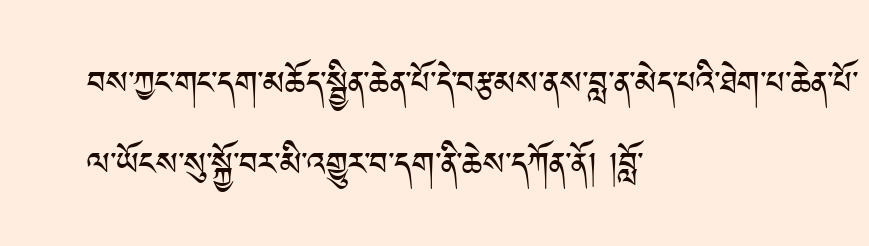བས་ཀྱང་གང་དག་མཆོད་སྦྱིན་ཆེན་པོ་དེ་བརྩམས་ནས་བླ་ན་མེད་པའི་ཐེག་པ་ཆེན་པོ་ལ་ཡོངས་སུ་སྐྱོ་བར་མི་འགྱུར་བ་དག་ནི་ཆེས་དཀོན་ནོ། །བློ་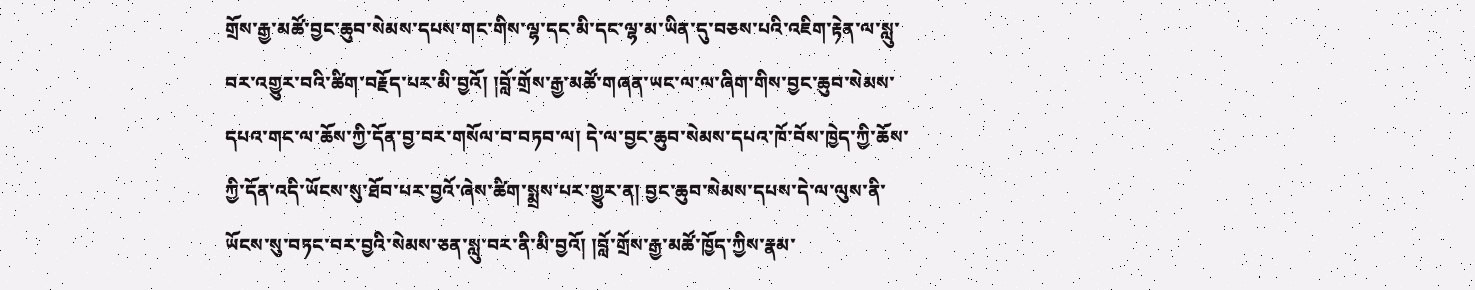གྲོས་རྒྱ་མཚོ་བྱང་ཆུབ་སེམས་དཔས་གང་གིས་ལྷ་དང་མི་དང་ལྷ་མ་ཡིན་དུ་བཅས་པའི་འཇིག་རྟེན་ལ་སླུ་བར་འགྱུར་བའི་ཚིག་བརྗོད་པར་མི་བྱའོ། །བློ་གྲོས་རྒྱ་མཚོ་གཞན་ཡང་ལ་ལ་ཞིག་གིས་བྱང་ཆུབ་སེམས་དཔའ་གང་ལ་ཆོས་ཀྱི་དོན་བྱ་བར་གསོལ་བ་བཏབ་ལ། དེ་ལ་བྱང་ཆུབ་སེམས་དཔའ་ཁོ་བོས་ཁྱེད་ཀྱི་ཆོས་ཀྱི་དོན་འདི་ཡོངས་སུ་ཐོབ་པར་བྱའོ་ཞེས་ཚིག་སྨྲས་པར་གྱུར་ན། བྱང་ཆུབ་སེམས་དཔས་དེ་ལ་ལུས་ནི་ཡོངས་སུ་བཏང་བར་བྱའི་སེམས་ཅན་སླུ་བར་ནི་མི་བྱའོ། །བློ་གྲོས་རྒྱ་མཚོ་ཁྱོད་ཀྱིས་རྣམ་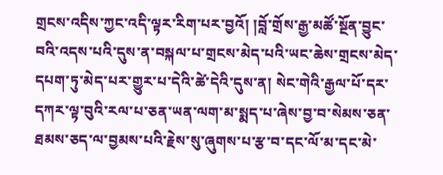གྲངས་འདིས་ཀྱང་འདི་ལྟར་རིག་པར་བྱའོ། །བློ་གྲོས་རྒྱ་མཚོ་སྔོན་བྱུང་བའི་འདས་པའི་དུས་ན་བསྐལ་པ་གྲངས་མེད་པའི་ཡང་ཆེས་གྲངས་མེད་དཔག་ཏུ་མེད་པར་གྱུར་པ་དེའི་ཚེ་དེའི་དུས་ན། སེང་གེའི་རྒྱལ་པོ་དར་དཀར་ལྟ་བུའི་རལ་པ་ཅན་ཡན་ལག་མ་སྨད་པ་ཞེས་བྱ་བ་སེམས་ཅན་ཐམས་ཅད་ལ་བྱམས་པའི་རྗེས་སུ་ཞུགས་པ་རྩ་བ་དང་ལོ་མ་དང་མེ་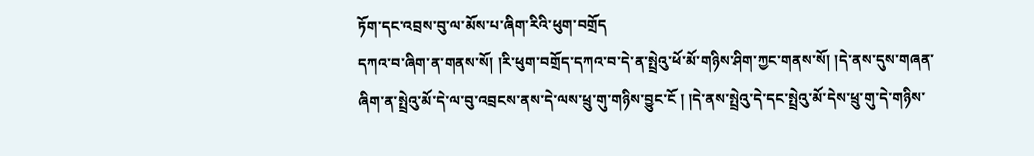ཏོག་དང་འབྲས་བུ་ལ་མོས་པ་ཞིག་རིའི་ཕུག་བགྲོད
དཀའ་བ་ཞིག་ན་གནས་སོ། །རི་ཕུག་བགྲོད་དཀའ་བ་དེ་ན་སྤྲེའུ་ཕོ་མོ་གཉིས་ཤིག་ཀྱང་གནས་སོ། །དེ་ནས་དུས་གཞན་ཞིག་ན་སྤྲེའུ་མོ་དེ་ལ་བུ་འབྲངས་ནས་དེ་ལས་ཕྲུ་གུ་གཉིས་བྱུང་ངོ ། །དེ་ནས་སྤྲེའུ་དེ་དང་སྤྲེའུ་མོ་དེས་ཕྲུ་གུ་དེ་གཉིས་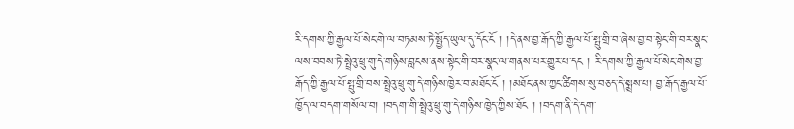རི་དགས་ཀྱི་རྒྱལ་པོ་སེང་གེ་ལ་བཏམས་ཏེ་སྤྱོད་ཡུལ་དུ་དོང་ངོ ། །དེ་ནས་བྱ་རྒོད་ཀྱི་རྒྱལ་པོ་སྤུ་གྲི་བ་ཞེས་བྱ་བ་སྟེང་གི་བར་སྣང་ལས་བབས་ཏེ་སྤྲེའུ་ཕྲུ་གུ་དེ་གཉིས་བླངས་ནས་སྟེང་གི་བར་སྣང་ལ་གནས་པར་གྱུར་པ་དང ། རི་དགས་ཀྱི་རྒྱལ་པོ་སེང་གེས་བྱ་རྒོད་ཀྱི་རྒྱལ་པོ་སྤུ་གྲི་བས་སྤྲེའུ་ཕྲུ་གུ་དེ་གཉིས་ཁྱེར་བ་མཐོང་ངོ ། །མཐོང་ནས་ཀྱང་ཚིགས་སུ་བཅད་དེ་སྨྲས་པ། བྱ་རྒོད་རྒྱལ་པོ་ཁྱོད་ལ་བདག་གསོལ་བ། །བདག་གི་སྤྲེའུ་ཕྲུ་གུ་དེ་གཉིས་ཁྱེད་ཀྱིས་ཐོང ། །བདག་ནི་དེ་དག་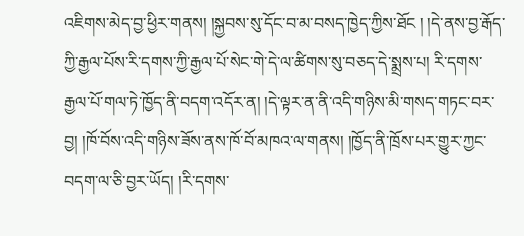འཇིགས་མེད་བྱ་ཕྱིར་གནས། །སྐྱབས་སུ་དོང་བ་མ་བསད་ཁྱེད་ཀྱིས་ཐོང ། །དེ་ནས་བྱ་རྒོད་ཀྱི་རྒྱལ་པོས་རི་དགས་ཀྱི་རྒྱལ་པོ་སེང་གེ་དེ་ལ་ཚིགས་སུ་བཅད་དེ་སྨྲས་པ། རི་དགས་རྒྱལ་པོ་གལ་ཏེ་ཁྱོད་ནི་བདག་འདོར་ན། །དེ་ལྟར་ན་ནི་འདི་གཉིས་མི་གསད་གཏང་བར་བྱ། །ཁོ་བོས་འདི་གཉིས་ཟོས་ནས་ཁོ་བོ་མཁའ་ལ་གནས། །ཁྱོད་ནི་ཁྲོས་པར་གྱུར་ཀྱང་བདག་ལ་ཅི་བྱར་ཡོད། །རི་དགས་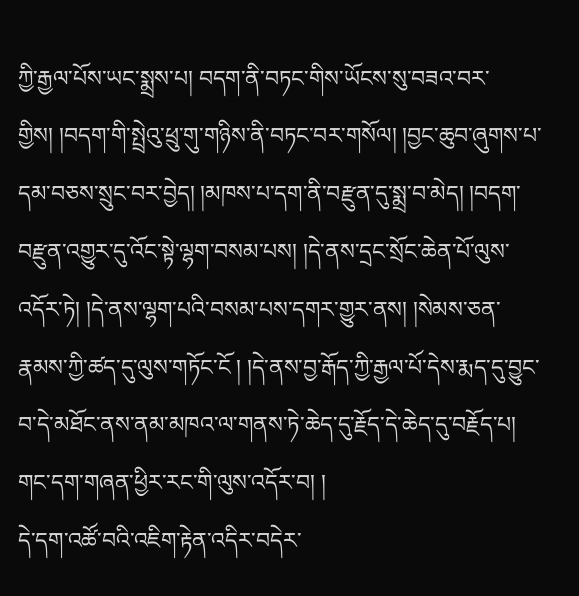ཀྱི་རྒྱལ་པོས་ཡང་སྨྲས་པ། བདག་ནི་བཏང་གིས་ཡོངས་སུ་བཟའ་བར་གྱིས། །བདག་གི་སྤྲེའུ་ཕྲུ་གུ་གཉིས་ནི་བཏང་བར་གསོལ། །བྱང་ཆུབ་ཞུགས་པ་དམ་བཅས་སྲུང་བར་བྱེད། །མཁས་པ་དག་ནི་བརྫུན་དུ་སྨྲ་བ་མེད། །བདག་བརྫུན་འགྱུར་དུ་འོང་སྟེ་ལྷག་བསམ་པས། །དེ་ནས་དྲང་སྲོང་ཆེན་པོ་ལུས་འདོར་ཏེ། །དེ་ནས་ལྷག་པའི་བསམ་པས་དགར་གྱུར་ནས། །སེམས་ཅན་རྣམས་ཀྱི་ཚད་དུ་ལུས་གཏོང་ངོ ། །དེ་ནས་བྱ་རྒོད་ཀྱི་རྒྱལ་པོ་དེས་རྨད་དུ་བྱུང་བ་དེ་མཐོང་ནས་ནམ་མཁའ་ལ་གནས་ཏེ་ཆེད་དུ་རྗོད་དེ་ཆེད་དུ་བརྗོད་པ། གང་དག་གཞན་ཕྱིར་རང་གི་ལུས་འདོར་བ། །
དེ་དག་འཚོ་བའི་འཇིག་རྟེན་འདིར་བདེར་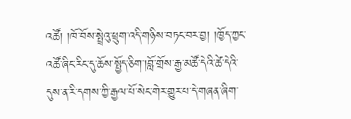འཚོ། །ཁོ་བོས་སྤྲེའུ་ཕྲུག་འདི་གཉིས་བཏང་བར་བྱ། །ཁྱོད་ཀྱང་འཚོ་ཞིང་རིང་དུ་ཆོས་སྤྱོད་ཅིག་།བློ་གྲོས་རྒྱ་མཚོ་དེའི་ཚེ་དེའི་དུས་ན་རི་དགས་ཀྱི་རྒྱལ་པོ་སེང་གེར་གྱུར་པ་དེ་གཞན་ཞིག་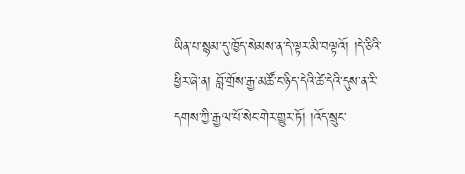ཡིན་པ་སྙམ་དུ་ཁྱོད་སེམས་ན་དེ་ལྟར་མི་བལྟའོ། །དེ་ཅིའི་ཕྱིར་ཞེ་ན། བློ་གྲོས་རྒྱ་མཚོ་ང་ཉིད་དེའི་ཚེ་དེའི་དུས་ན་རི་དགས་ཀྱི་རྒྱལ་པོ་སེང་གེར་གྱུར་ཏོ། །འོད་སྲུང་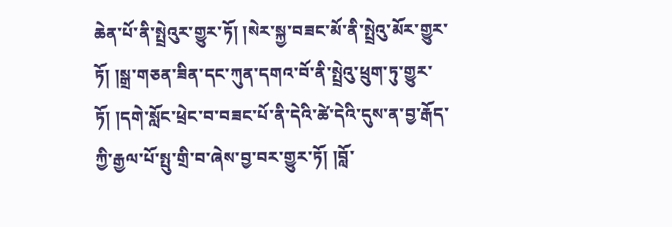ཆེན་པོ་ནི་སྤྲེའུར་གྱུར་ཏོ། །སེར་སྐྱ་བཟང་མོ་ནི་སྤྲེའུ་མོར་གྱུར་ཏོ། །སྒྲ་གཅན་ཟིན་དང་ཀུན་དགའ་བོ་ནི་སྤྲེའུ་ཕྲུག་ཏུ་གྱུར་ཏོ། །དགེ་སློང་ཕྲེང་བ་བཟང་པོ་ནི་དེའི་ཚེ་དེའི་དུས་ན་བྱ་རྒོད་ཀྱི་རྒྱལ་པོ་སྤུ་གྲི་བ་ཞེས་བྱ་བར་གྱུར་ཏོ། །བློ་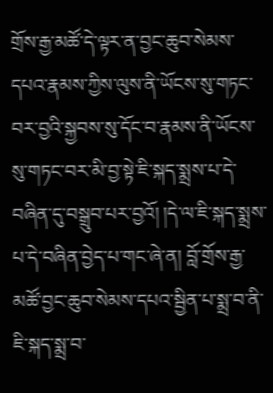གྲོས་རྒྱ་མཚོ་དེ་ལྟར་ན་བྱང་ཆུབ་སེམས་དཔའ་རྣམས་ཀྱིས་ལུས་ནི་ཡོངས་སུ་གཏང་བར་བྱའི་སྐྱབས་སུ་དོང་བ་རྣམས་ནི་ཡོངས་སུ་གཏང་བར་མི་བྱ་སྟེ་ཇི་སྐད་སྨྲས་པ་དེ་བཞིན་དུ་བསྒྲུབ་པར་བྱའོ། །དེ་ལ་ཇི་སྐད་སྨྲས་པ་དེ་བཞིན་བྱེད་པ་གང་ཞེ་ན། བློ་གྲོས་རྒྱ་མཚོ་བྱང་ཆུབ་སེམས་དཔའ་སྦྱིན་པ་སྨྲ་བ་ནི་ཇི་སྐད་སྨྲ་བ་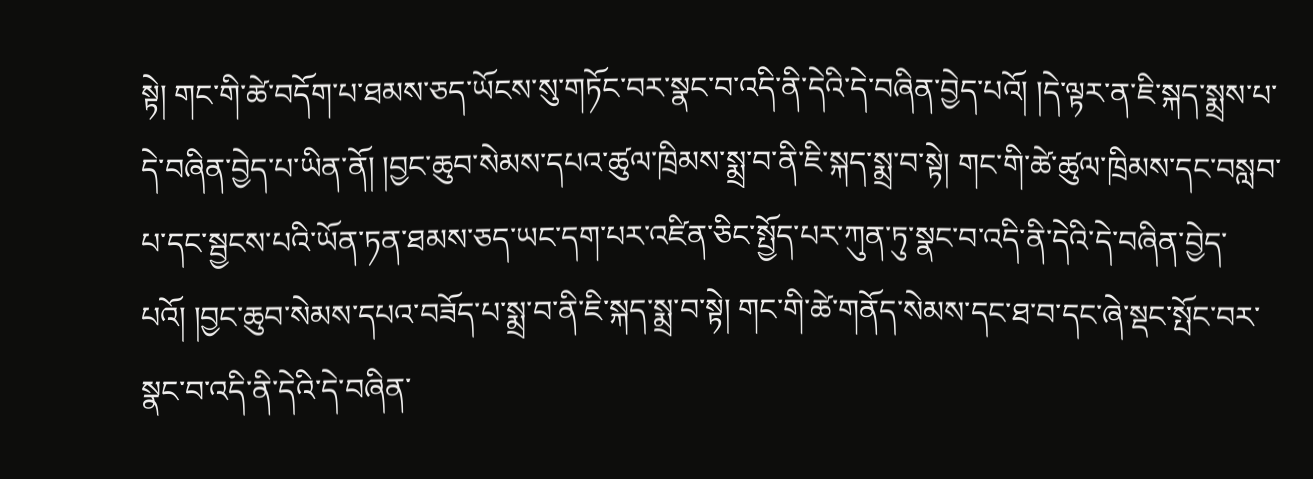སྟེ། གང་གི་ཚེ་བདོག་པ་ཐམས་ཅད་ཡོངས་སུ་གཏོང་བར་སྣང་བ་འདི་ནི་དེའི་དེ་བཞིན་བྱེད་པའོ། །དེ་ལྟར་ན་ཇི་སྐད་སྨྲས་པ་དེ་བཞིན་བྱེད་པ་ཡིན་ནོ། །བྱང་ཆུབ་སེམས་དཔའ་ཚུལ་ཁྲིམས་སྨྲ་བ་ནི་ཇི་སྐད་སྨྲ་བ་སྟེ། གང་གི་ཚེ་ཚུལ་ཁྲིམས་དང་བསླབ་པ་དང་སྦྱངས་པའི་ཡོན་ཏན་ཐམས་ཅད་ཡང་དག་པར་འཛིན་ཅིང་སྤྱོད་པར་ཀུན་ཏུ་སྣང་བ་འདི་ནི་དེའི་དེ་བཞིན་བྱེད་པའོ། །བྱང་ཆུབ་སེམས་དཔའ་བཟོད་པ་སྨྲ་བ་ནི་ཇི་སྐད་སྨྲ་བ་སྟེ། གང་གི་ཚེ་གནོད་སེམས་དང་ཐ་བ་དང་ཞེ་སྡང་སྤོང་བར་སྣང་བ་འདི་ནི་དེའི་དེ་བཞིན་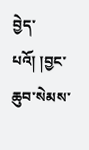བྱེད་པའོ། །བྱང་ཆུབ་སེམས་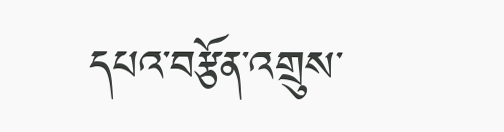དཔའ་བརྩོན་འགྲུས་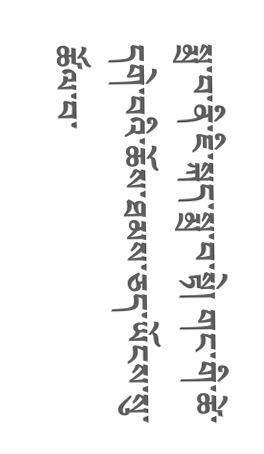སྨྲ་བ་ནི་ཇི་སྐད་སྨྲ་བ་སྟེ། གང་གི་ཚེ་དགེ་བའི་ཆོས་ཐམས་ཅད་ཡོངས་སུ་ཚོལ་བ་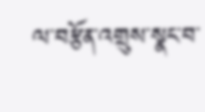ལ་བརྩོན་འགྲུས་སྣང་བ་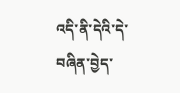འདི་ནི་དེའི་དེ་བཞིན་བྱེད་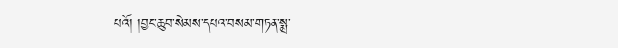པའོ། །བྱང་ཆུབ་སེམས་དཔའ་བསམ་གཏན་སྨྲ་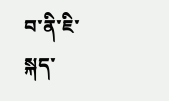བ་ནི་ཇི་སྐད་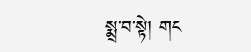སྨྲ་བ་སྟེ། གང